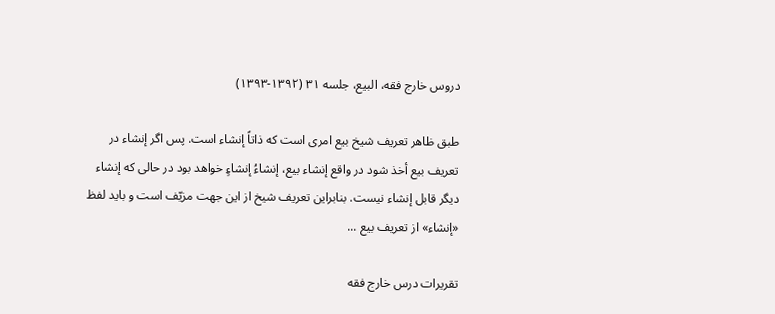دروس خارج فقه، البیع، جلسه ۳۱ (۱۳۹۲-۱۳۹۳)

طبق ظاهر تعریف شیخ بیع امری است که ذاتاً إنشاء است. پس اگر إنشاء در تعریف بیع أخذ شود در واقع إنشاء بیع، إنشاءُ إنشاءٍ خواهد بود در حالی که إنشاء دیگر قابل إنشاء نیست. بنابراین تعریف شیخ از این جهت مزیّف است و باید لفظ «إنشاء» از تعریف بیع ...

تقریرات درس خارج فقه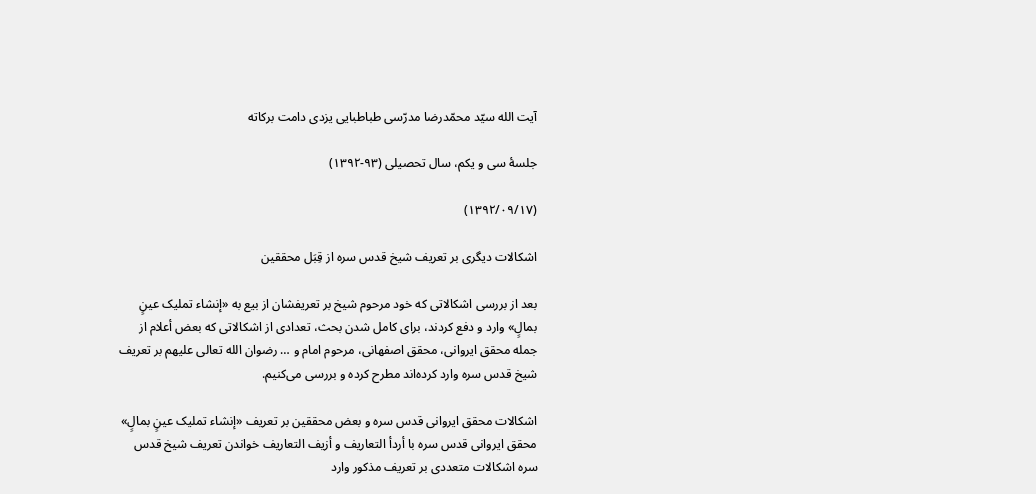آیت الله سیّد محمّدرضا مدرّسی طباطبایی یزدی دامت برکاته

جلسۀ سی و یکم، سال تحصیلی (۹۳-۱۳۹۲)

(۱۳۹۲/۰۹/۱۷)

اشکالات دیگری بر تعریف شیخ قدس سره از قِبَل محققین

بعد از بررسی اشکالاتی که خود مرحوم شیخ بر تعریفشان از بیع به «إنشاء تملیک عینٍ بمالٍ» وارد و دفع کردند، برای کامل شدن بحث، تعدادی از اشکالاتی که بعض أعلام از جمله محقق ایروانی، محقق اصفهانی، مرحوم امام و … رضوان الله تعالی علیهم بر تعریف شیخ قدس سره وارد کرده‌اند مطرح کرده و بررسی می‌کنیم.

اشکالات محقق ایروانی قدس سره و بعض محققین بر تعریف «إنشاء تملیک عینٍ بمالٍ»
محقق ایروانی قدس سره با أردأ التعاریف و أزیف التعاریف خواندن تعریف شیخ قدس سره اشکالات متعددی بر تعریف مذکور وارد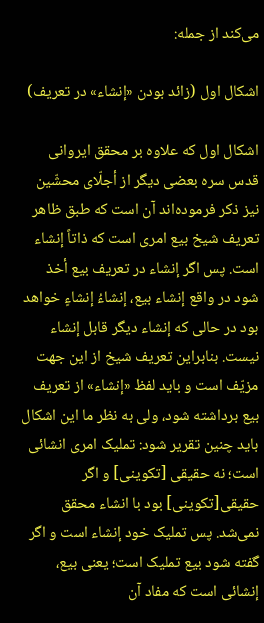می‌کند از جمله:

اشکال اول (زائد بودن «إنشاء» در تعریف)

اشکال اول که علاوه بر محقق ایروانی قدس سره بعضی دیگر از أجلّای محشّین نیز ذکر فرموده‌اند آن است که ‌طبق ظاهر تعریف شیخ بیع امری است که ذاتاً إنشاء است. پس اگر إنشاء در تعریف بیع أخذ شود در واقع إنشاء بیع، إنشاءُ إنشاءٍ خواهد بود در حالی که إنشاء دیگر قابل إنشاء نیست. بنابراین تعریف شیخ از این جهت مزیّف است و باید لفظ «إنشاء» از تعریف بیع برداشته شود، ولی به نظر ما این اشکال باید چنین تقریر شود: تملیک امری انشائی است؛ نه حقیقی [تکوینی] و اگر حقیقی[تکوینی] بود با انشاء محقق نمی‌شد. پس تملیک خود إنشاء است و اگر گفته شود بیع تملیک است؛ یعنی بیع، إنشائی است که مفاد آن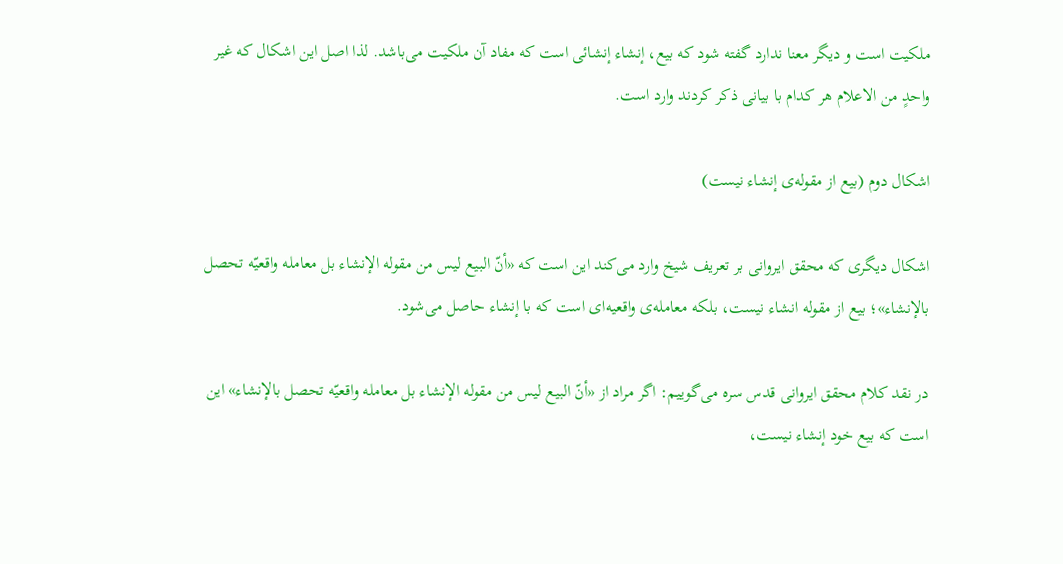ملکیت است و دیگر معنا ندارد گفته شود که بیع، إنشاء إنشائی است که مفاد آن ملکیت می‌باشد. لذا اصل این اشکال که غیر واحدٍ من الاعلام هر کدام با بیانی ذکر کردند وارد است.

اشکال دوم (بیع از مقوله‌ی إنشاء نیست)

اشکال دیگری که محقق ایروانی بر تعریف شیخ وارد می‌کند این است که «أنّ البیع لیس من مقوله الإنشاء بل معامله واقعیّه تحصل بالإنشاء»؛ بیع از مقوله انشاء نیست، بلکه معامله‌ی واقعیه‌ای است که با إنشاء حاصل می‌شود.

در نقد کلام محقق ایروانی قدس سره می‌گوییم: اگر مراد از «أنّ البیع لیس من مقوله الإنشاء بل معامله واقعیّه تحصل بالإنشاء» این است که بیع خود إنشاء نیست،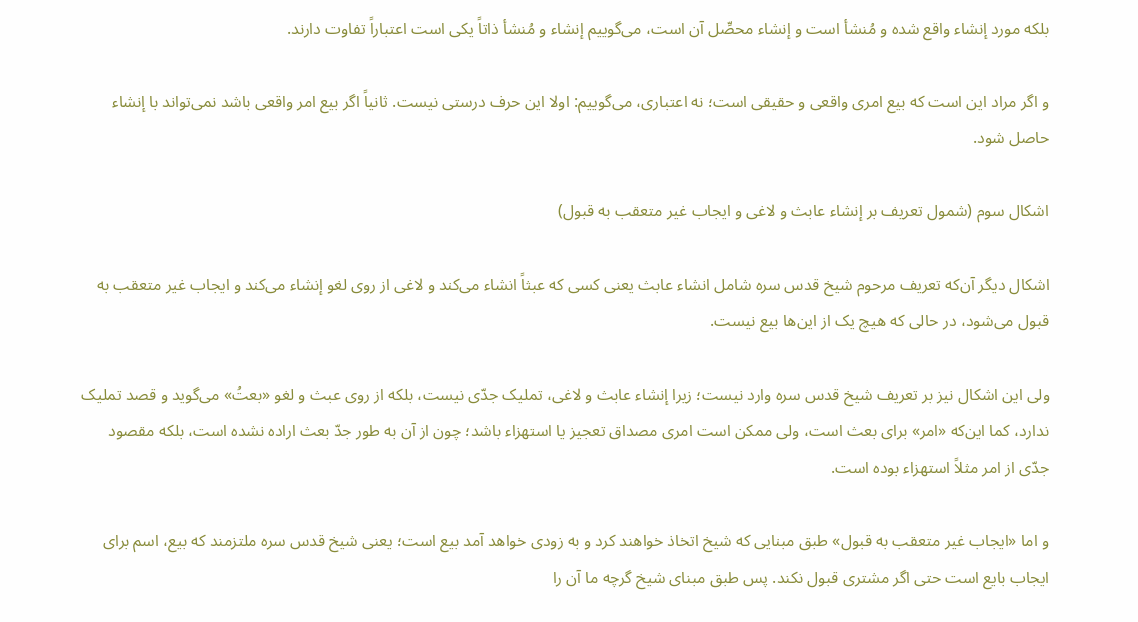بلکه مورد إنشاء واقع ‌شده و مُنشأ است و إنشاء محصِّل آن است، می‌گوییم إنشاء و مُنشأ ذاتاً یکی است اعتباراً تفاوت دارند.

و اگر مراد این است که بیع امری واقعی و حقیقی است؛ نه اعتباری، می‌گوییم: اولا این حرف درستی نیست. ثانیاً اگر بیع امر واقعی باشد نمی‌تواند با إنشاء حاصل شود.

اشکال سوم (شمول تعریف بر إنشاء عابث و لاغی و ایجاب غیر متعقب به قبول)

اشکال دیگر آن‌که تعریف مرحوم شیخ قدس سره شامل انشاء عابث یعنی کسی که عبثاً‌ انشاء می‌کند و لاغی از روی لغو إنشاء می‌کند و ایجاب غیر متعقب به قبول می‌شود، در حالی که هیچ یک از این‌ها بیع نیست.

ولی این اشکال نیز بر تعریف شیخ قدس سره وارد نیست؛ زیرا إنشاء عابث و لاغی، تملیک جدّی نیست، بلکه از روی عبث و لغو «بعتُ» می‌گوید و قصد تملیک ندارد، کما این‌که «امر» برای بعث است، ولی ممکن است امری مصداق تعجیز یا استهزاء باشد؛ چون از آن به طور جدّ بعث اراده نشده است، بلکه مقصود جدّی از امر مثلاً استهزاء بوده است.

و اما «ایجاب غیر متعقب به قبول» طبق مبنایی که شیخ اتخاذ خواهند کرد و به زودی خواهد آمد بیع است؛ یعنی شیخ قدس سره ملتزمند که بیع، اسم برای ایجاب بایع است حتی اگر مشتری قبول نکند. پس طبق مبنای شیخ گرچه ما آن را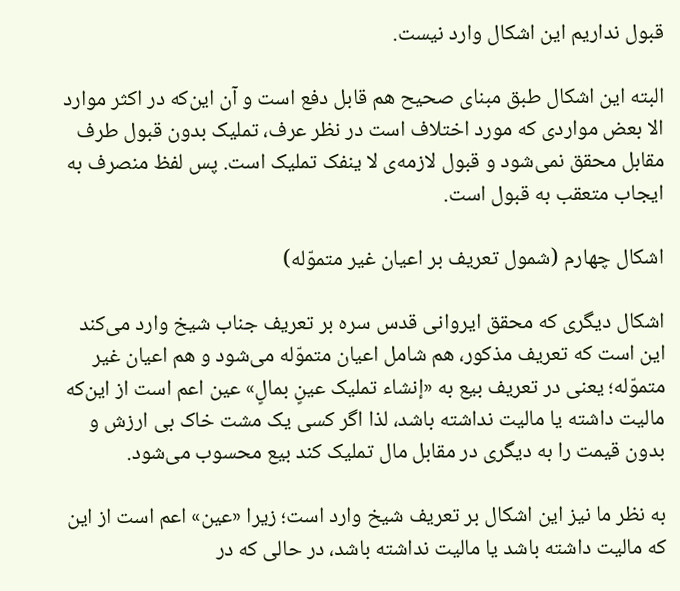قبول نداریم این اشکال وارد نیست.

البته این اشکال طبق مبنای صحیح هم قابل دفع است و آن این‌که در اکثر موارد الا بعض مواردی که مورد اختلاف است در نظر عرف، تملیک بدون قبول طرف مقابل محقق نمی‌شود و قبول لازمه‌ی لا ینفک تملیک است. پس لفظ منصرف به ایجاب متعقب به قبول است.

اشکال چهارم (شمول تعریف بر اعیان غیر متموّله)

اشکال دیگری که محقق ایروانی قدس سره بر تعریف جناب شیخ وارد می‌کند این است که تعریف مذکور، هم شامل اعیان متموّله می‌شود و هم اعیان غیر متموّله؛ یعنی در تعریف بیع به «إنشاء تملیک عینٍ بمالٍ» عین اعم است از این‌که مالیت داشته یا مالیت نداشته باشد، لذا اگر کسی یک مشت خاک بی ارزش و بدون قیمت را به دیگری در مقابل مال تملیک کند بیع محسوب می‌شود.

به نظر ما نیز این اشکال بر تعریف شیخ وارد است؛ زیرا «عین» اعم است از این که مالیت داشته باشد یا مالیت نداشته باشد، در حالی که در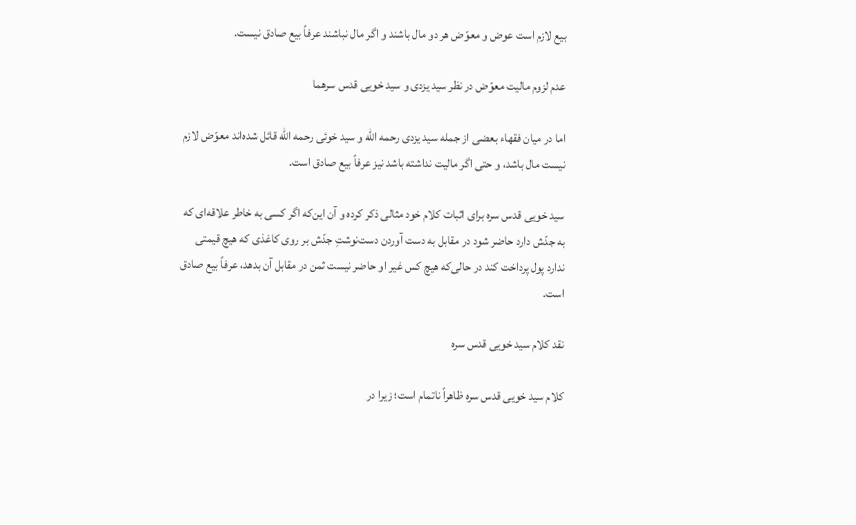بیع لازم است عوض و معوّض هر دو مال باشند و اگر مال نباشند عرفاً بیع صادق نیست.

عدم لزوم مالیت معوّض در نظر سید یزدی و سید خویی قدس سرهما

اما در میان فقهاء بعضی از جمله سید یزدی رحمه الله و سید خوئی رحمه الله قائل شده‌اند معوّض لازم نیست مال باشد، و حتی اگر مالیت نداشته باشد نیز عرفاً بیع صادق است.

سید خویی قدس سره برای اثبات کلام خود مثالی ذکر کرده و آن این‌که اگر کسی به خاطر علاقه‌ای که به جدّش دارد حاضر شود در مقابل به دست آوردن دست‌نوشتِ جدّش بر روی کاغذی که هیچ قیمتی ندارد پول پرداخت کند در حالی‌که هیچ ‌کس غیر او حاضر نیست ثمن در مقابل آن بدهد، عرفاً بیع صادق است.

نقد کلام سید خویی قدس سره

کلام سید خویی قدس سره ظاهراً ناتمام است؛ زیرا در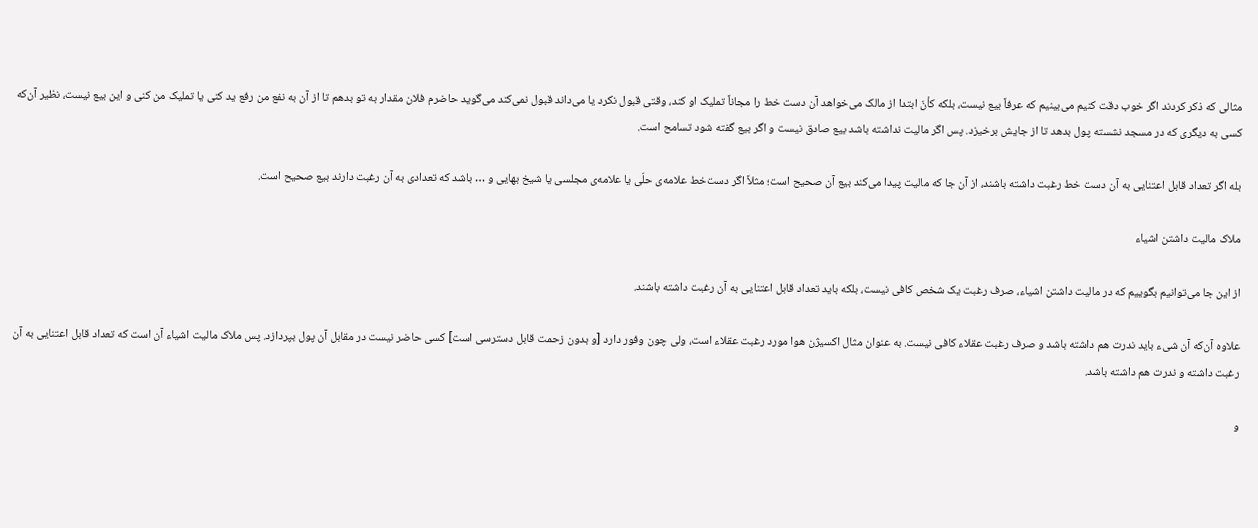مثالی که ذکر کردند اگر خوب دقت کنیم می‌بینیم که عرفاً بیع نیست، بلکه کأنّ ابتدا از مالک می‌خواهد آن دست خط را مجاناً تملیک او کند، وقتی قبول نکرد یا می‌داند قبول نمی‌کند می‌گوید حاضرم فلان مقدار به تو بدهم تا از آن به نفع من رفع ید کنی یا تملیک من کنی و این بیع نیست، ‌نظیر آن‌‌که کسی به دیگری که در مسجد نشسته پول بدهد تا از جایش برخیزد. پس اگر مالیت نداشته باشد بیع صادق نیست و اگر بیع گفته شود تسامح است.

بله اگر تعداد قابل اعتنایی به آن دست خط رغبت داشته باشند، از آن جا که مالیت پیدا می‌کند بیع آن صحیح است؛ مثلاً اگر دست‌خط علامه‌ی حلّی یا علامه‌ی مجلسی یا شیخ بهایی و … باشد که تعدادی به آن رغبت دارند بیع صحیح است.

ملاک مالیت داشتن اشیاء

از این‌ جا می‌توانیم بگوییم که در مالیت داشتن اشیاء، صرف رغبت یک شخص کافی نیست، بلکه باید تعداد قابل اعتنایی به آن رغبت داشته باشند.

علاوه آن‌که آن شیء باید ندرت هم داشته باشد و صرف رغبت عقلاء کافی نیست. به عنوان مثال اکسیژن هوا مورد رغبت عقلاء است، ولی چون وفور دارد [و بدون زحمت قابل دسترسی است] کسی حاضر نیست در مقابل آن پول بپردازد. پس ملاک مالیت اشیاء آن است که تعداد قابل اعتنایی به آن رغبت داشته و ندرت هم داشته باشد.

و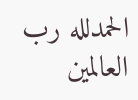الحمدلله رب العالمین